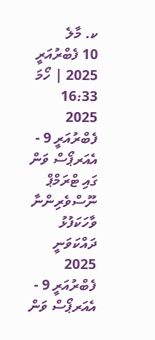ކ. މާލެ
10 ފެބްރުއަރީ 2025 | ހޯމަ 16:33
2025 ފެބްރުއަރީ 9 - އެއަރޕޯސް ވަން ގައި ޓްރަމްޕް ނޫސްވެރިންނާ ވާހަކަފުޅު ދައްކަވަނީ
2025 ފެބްރުއަރީ 9 - އެއަރޕޯސް ވަން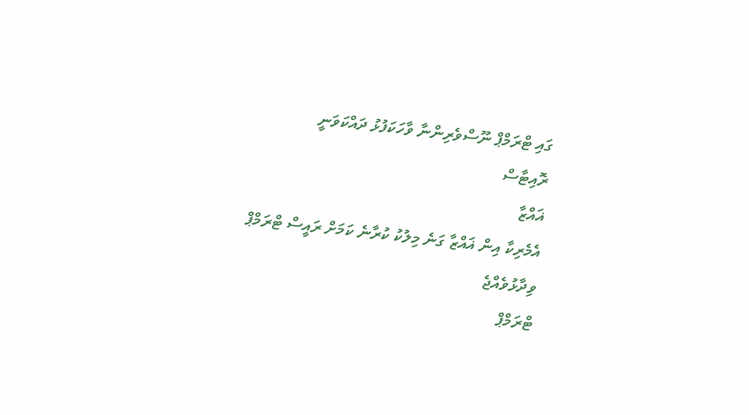ގައި ޓްރަމްޕް ނޫސްވެރިންނާ ވާހަކަފުޅު ދައްކަވަނީ
ރޮއިޓާސް
ޣައްޒާ
އެމެރިކާ އިން ޣައްޒާ ގަނެ މިލުކު ކުރާނެ ކަމަށް ރައީސް ޓްރަމްޕް ވިދާޅުވެއްޖެ
ޓްރަމްޕް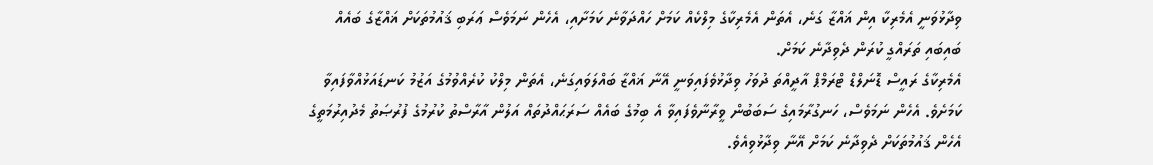ވިދާޅުވަނީ އެމެރިކާ އިން ޣައްޒާ ގަނެ، އެތަން އެމެރިކާގެ މިލްކެއް ކަމަށް ހައްދަވާނެ ކަމަށާއި، އެހެން ނަމަވެސް ޢަރަބި ޤައުމުތަކަށް ޣައްޒާގެ ބައެއް ބައިބައި ތަރައްގީ ކުރަން ދެވިދާނެ ކަމަށް.
އެމެރިކާގެ ރައީސް ޑޮނަލްޑް ޓްރަމްޕް އާދީއްތަ ދުވަހު ވިދާޅުވެފައިވަނީ އޭނާ ޣައްޒާ ބައްލަވައިގަނެ، އެތަން މިލްކު ކުރެއްވުމުގެ އަޒުމު ކަނޑައަޅުއްވާފައިވާ ކަމަށެވެ. އެހެން ނަމަވެސް، ހަނގުރާމައިގެ ސަބަބުން ވީރާނާވެފައިވާ އެ ބިމުގެ ބައެއް ސަރަޙައްދުތައް އަލުން އާރާސްތު ކުރުމުގެ ފުރުޞަތު މެދުއިރުމަތީގެ އެހެން ޤައުމުތަކަށް ދެވިދާނެ ކަމަށް އޭނާ ވިދާޅުވިއެވެ.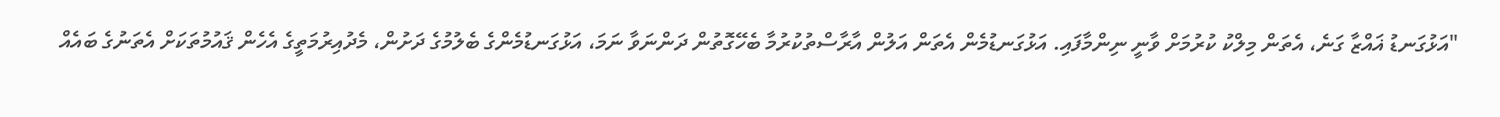"އަޅުގަނޑު ޣައްޒާ ގަނެ، އެތަން މިލްކު ކުރުމަށް ވާނީ ނިންމާފައި. އަޅުގަނޑުމެން އެތަން އަލުން އާރާސްތުކުރުމާ ބެހޭގޮތުން ދަންނަވާ ނަމަ، އަޅުގަނޑުމެންގެ ބެލުމުގެ ދަށުން، މެދުއިރުމަތީގެ އެހެން ޤައުމުތަކަށް އެތަނުގެ ބައެއް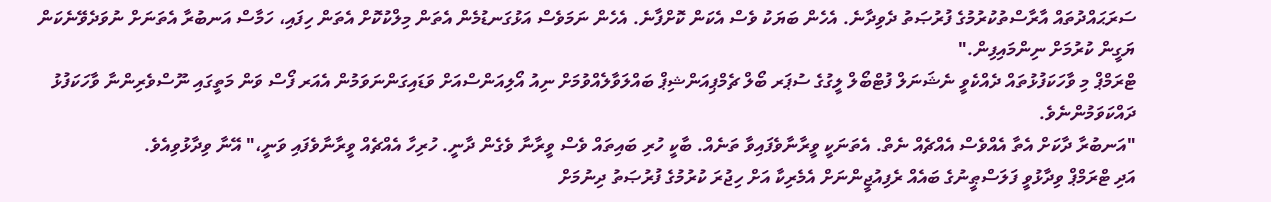ސަރަޙައްދުތައް އާރާސްތުކުރުމުގެ ފުރުޞަތު ދެވިދާނެ. އެހެން ބަޔަކު ވެސް އެކަން ކޮށްފާނެ. އެހެން ނަމަވެސް އަޅުގަނޑުމެން އެތަން މިލްކުކޮށް އެތަން ހިފައި، ހަމާސް އަނބުރާ އެތަނަށް ނުވަދެވޭނެކަން ޔަގީން ކުރުމަށް ނިންމައިފިން."
ޓްރަމްޕް މި ވާހަކަފުޅުތައް ދެއްކެވީ ނެޝަނަލް ފުޓްބޯލް ލީގުގެ ސުޕަރ ބޯލް ޗެމްޕިއަންޝިޕް ބައްލަވާލެއްވުމަށް ނިއު އޯލިއަންސްއަށް ވަޑައިގަންނަވަމުން އެއަރ ފޯސް ވަން މަތީގައި ނޫސްވެރިންނާ ވާހަކަފުޅު ދައްކަވަމުންނެވެ.
"އަނބުރާ ދާކަށް އެތާ އެއްވެސް އެއްޗެއް ނެތް. އެތަނަކީ ވީރާނާވެފައިވާ ތަނެއް. ބާކީ ހުރި ބައިތައް ވެސް ވީރާނާ ވެގެން ދާނީ. ހުރިހާ އެއްޗެއް ވީރާނާވެފައި ވަނީ،" އޭނާ ވިދާޅުވިއެވެ.
އަދި ޓްރަމްޕް ވިދާޅުވީ ފަލަސްޠީނުގެ ބައެއް ރެފިއުޖީންނަށް އެމެރިކާ އަށް ހިޖުރަ ކުރުމުގެ ފުރުޞަތު ދިނުމަށް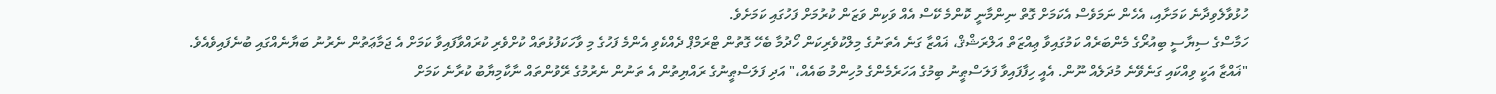ހުޅުވާލެވިދާނެ ކަމަށާއި، އެހެން ނަމަވެސް އެކަމަށް ގޮތް ނިންމާނީ ކޮންމެ ކޭސް އެއް ވަކިން ވަޒަން ކުރުމަށް ފަހުގައި ކަމަށެވެ.
ހަމާސްގެ ސިޔާސީ ބިއުރޯގެ މެންބަރެއް ކަމުގައިވާ ޢިއްޒަތް އަލްރަޝްޤް، ޣައްޒާ ގަނެ އެތަނުގެ މިލްކުވެރިކަން ހޯދުމާ ބެހޭ ގޮތުން ޓްރަމްޕް ދެއްކެވި އެންމެ ފަހުގެ މި ވާހަކަފުޅުތައް ކުށްވެރި ކުރައްވާފައިވާ ކަމަށް އެ ޖަމާޢަތުން ނެރުނު ބަޔާނެއްގައި ބުނެފައިވެއެވެ.
"ޣައްޒާ އަކީ ވިއްކައި ގަނެވޭނެ މުދަލެއް ނޫން. އެއީ ހިފާފައިވާ ފަލަސްޠީނު ބިމުގެ އަހަރެމެންގެ މުހިންމު ބައެއް،" އަދި ފަލަސްޠީނުގެ ރައްޔިތުން އެ ތަނުން ނެރުމުގެ ރޭވުންތައް ނާކާމިޔާބު ކުރާނެ ކަމަށް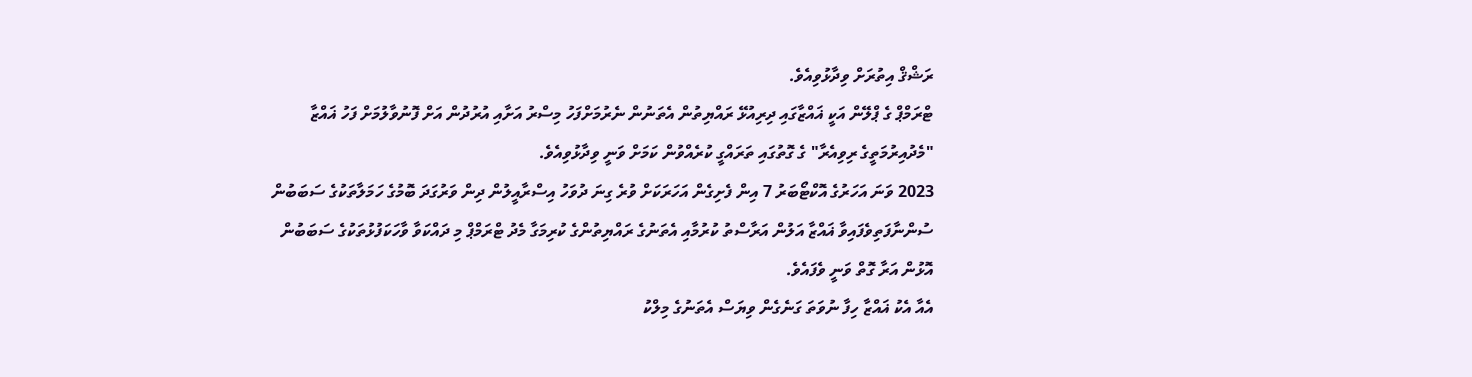ރަޝްޤް އިތުރަށް ވިދާޅުވިއެވެ.
ޓްރަމްޕް ގެ ޕްލޭން އަކީ ޣައްޒާގައި ދިރިއުޅޭ ރައްޔިތުން އެތަނުން ނެރުމަށްފަހު މިސްރު އަށާއި އުރުދުން އަށް ފޮނުވާލުމަށް ފަހު ޣައްޒާ "މެދުއިރުމަތީގެ ރިވިއެރާ" ގެ ގޮތުގައި ތަރައްގީ ކުރެއްވުން ކަމަށް ވަނީ ވިދާޅުވިއެވެ.
2023 ވަނަ އަހަރުގެ އޮކްޓޯބަރު 7 އިން ފެށިގެން އަހަރަކަށް ވުރެ ގިނަ ދުވަހު އިސްރާއީލުން ދިން ވަރުގަދަ ބޮމުގެ ހަމަލާތަކުގެ ސަބަބުން ސުންނާފަތިވެފައިވާ ޣައްޒާ އަލުން އަރާސްތު ކުރުމާއި އެތަނުގެ ރައްޔިތުންގެ ކުރިމަގާ މެދު ޓްރަމްޕް މި ދައްކަވާ ވާހަކަފުޅުތަކުގެ ސަބަބުން އޮޅުން އަރާ ގޮތް ވަނީ ވެފައެވެ.
އެއާ އެކު ޣައްޒާ ހިފާ ނުވަތަ ގަނެގެން ވިޔަސް އެތަނުގެ މިލްކު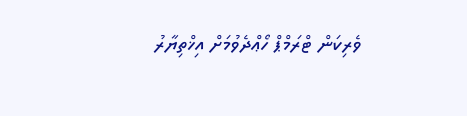ވެރިކަން ޓްރަމްޕް ހޯޢްދެވުމަށް އިޚްތިޔާރު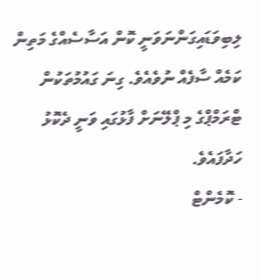ލިބިވަޑައިގަންނަވަނީ ކޮން އަސާސެއްގެ މަތިން ކަމެއް ސާފެއް ނުވެއެވެ. ގިނަ ގައުމުތަކުން ޓްރަމްޕްގެ މި ޕްލޭނަށް ފާޅުގައި ވަނީ ދެކޮޅު ހަދާފައެވެ.
- ކޮމެންޓް